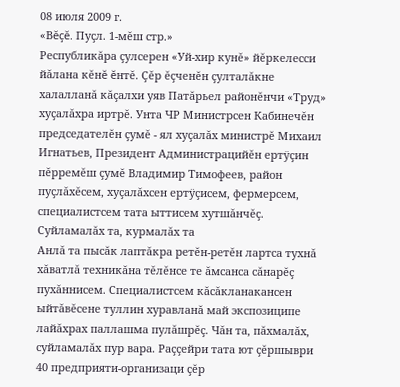08 июля 2009 г.
«Вĕçĕ. Пуçл. 1-мĕш стр.»
Республикăра çулсерен «Уй-хир кунĕ» йĕркелесси йăлана кĕнĕ ĕнтĕ. Çĕр ĕçченĕн çулталăкне халалланă кăçалхи уяв Патăрьел районĕнчи «Труд» хуçалăхра иртрĕ. Унта ЧР Министрсен Кабинечĕн председателĕн çумĕ - ял хуçалăх министрĕ Михаил Игнатьев, Президент Администрацийĕн ертÿçин пĕрремĕш çумĕ Владимир Тимофеев, район пуçлăхĕсем, хуçалăхсен ертÿçисем, фермерсем, специалистсем тата ыттисем хутшăнчĕç.
Суйламалăх та, курмалăх та
Анлă та пысăк лаптăкра ретĕн-ретĕн лартса тухнă хăватлă техникăна тĕлĕнсе те ăмсанса сăнарĕç пухăннисем. Специалистсем кăсăкланакансен ыйтăвĕсене туллин хуравланă май экспозиципе лайăхрах паллашма пулăшрĕç. Чăн та, пăхмалăх, суйламалăх пур вара. Раççейри тата ют çĕршыври 40 предприяти-организаци çĕр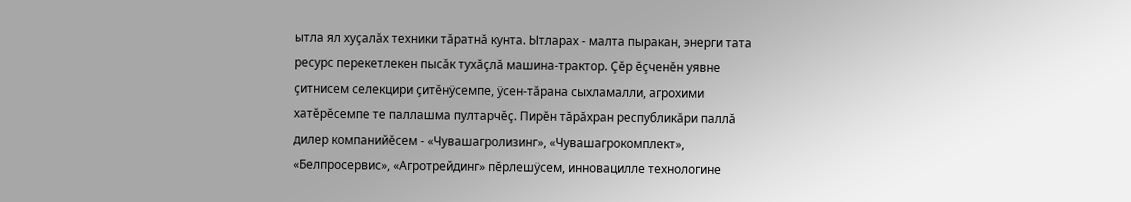ытла ял хуçалăх техники тăратнă кунта. Ытларах - малта пыракан, энерги тата ресурс перекетлекен пысăк тухăçлă машина-трактор. Çĕр ĕçченĕн уявне çитнисем селекцири çитĕнÿсемпе, ÿсен-тăрана сыхламалли, агрохими хатĕрĕсемпе те паллашма пултарчĕç. Пирĕн тăрăхран республикăри паллă дилер компанийĕсем - «Чувашагролизинг», «Чувашагрокомплект», «Белпросервис», «Агротрейдинг» пĕрлешÿсем, инновацилле технологине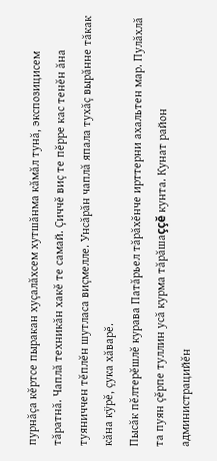пурнăçа кĕртсе пыракан хуçалăхсем хутшăнма кăмăл тунă, экспозицисем тăратнă. Чаплă техникăн хакĕ те самай. Çиччĕ виç те пĕрре кас тенĕн ăна туяниччен тĕплĕн шутласа виçмелле. Унсăрăн чаплă япала тухăç вырăнне тăкак кăна кÿрĕ, çука хăварĕ.
Пысăк пĕлтерĕшлĕ курава Патăрьел тăрăхĕнче ирттерни ахальтен мар. Пулăхлă та пуян çĕрпе туллин усă курма тăрăшаççĕ кунта. Кунат район администрацийĕн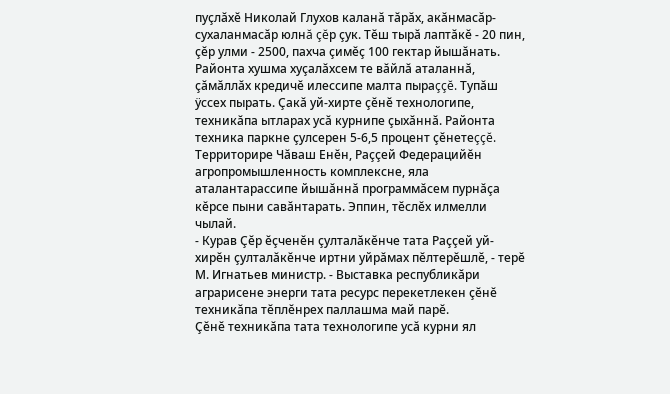пуçлăхĕ Николай Глухов каланă тăрăх, акăнмасăр-сухаланмасăр юлнă çĕр çук. Тĕш тырă лаптăкĕ - 20 пин, çĕр улми - 2500, пахча çимĕç 100 гектар йышăнать. Районта хушма хуçалăхсем те вăйлă аталаннă, çăмăллăх кредичĕ илессипе малта пыраççĕ. Тупăш ÿссех пырать. Çакă уй-хирте çĕнĕ технологипе, техникăпа ытларах усă курнипе çыхăннă. Районта техника паркне çулсерен 5-6,5 процент çĕнетеççĕ. Территорире Чăваш Енĕн, Раççей Федерацийĕн агропромышленность комплексне, яла аталантарассипе йышăннă программăсем пурнăçа кĕрсе пыни савăнтарать. Эппин, тĕслĕх илмелли чылай.
- Курав Çĕр ĕçченĕн çулталăкĕнче тата Раççей уй-хирĕн çулталăкĕнче иртни уйрăмах пĕлтерĕшлĕ, - терĕ М. Игнатьев министр. - Выставка республикăри аграрисене энерги тата ресурс перекетлекен çĕнĕ техникăпа тĕплĕнрех паллашма май парĕ.
Çĕнĕ техникăпа тата технологипе усă курни ял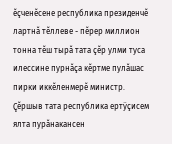ĕçченĕсене республика президенчĕ лартнă тĕллеве - пĕрер миллион тонна тĕш тырă тата çĕр улми туса илессине пурнăçа кĕртме пулăшас пирки иккĕленмерĕ министр. Çĕршыв тата республика ертÿçисем ялта пурăнакансен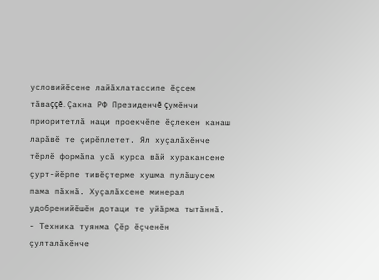условийĕсене лайăхлатассипе ĕçсем тăваççĕ. Çакна РФ Президенчĕ çумĕнчи приоритетлă наци проекчĕпе ĕçлекен канаш ларăвĕ те çирĕплетет. Ял хуçалăхĕнче тĕрлĕ формăпа усă курса вăй хуракансене çурт-йĕрпе тивĕçтерме хушма пулăшусем пама пăхнă. Хуçалăхсене минерал удобренийĕшĕн дотаци те уйăрма тытăннă.
- Техника туянма Çĕр ĕçченĕн çулталăкĕнче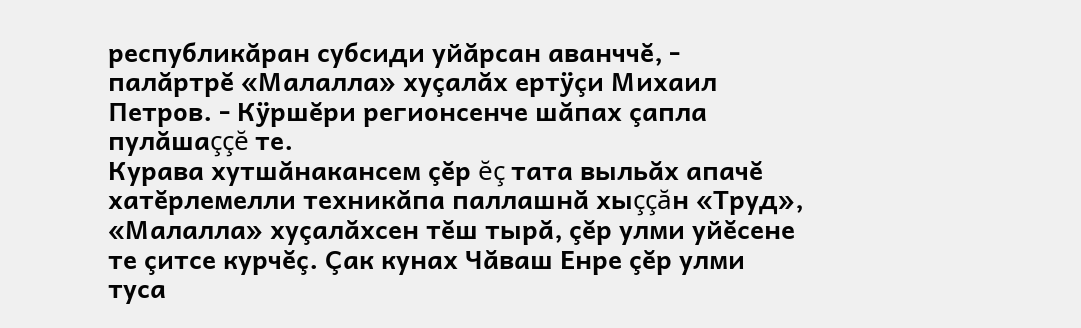республикăран субсиди уйăрсан аванччĕ, - палăртрĕ «Малалла» хуçалăх ертÿçи Михаил Петров. - Кÿршĕри регионсенче шăпах çапла пулăшаççĕ те.
Курава хутшăнакансем çĕр ĕç тата выльăх апачĕ хатĕрлемелли техникăпа паллашнă хыççăн «Труд», «Малалла» хуçалăхсен тĕш тырă, çĕр улми уйĕсене те çитсе курчĕç. Çак кунах Чăваш Енре çĕр улми туса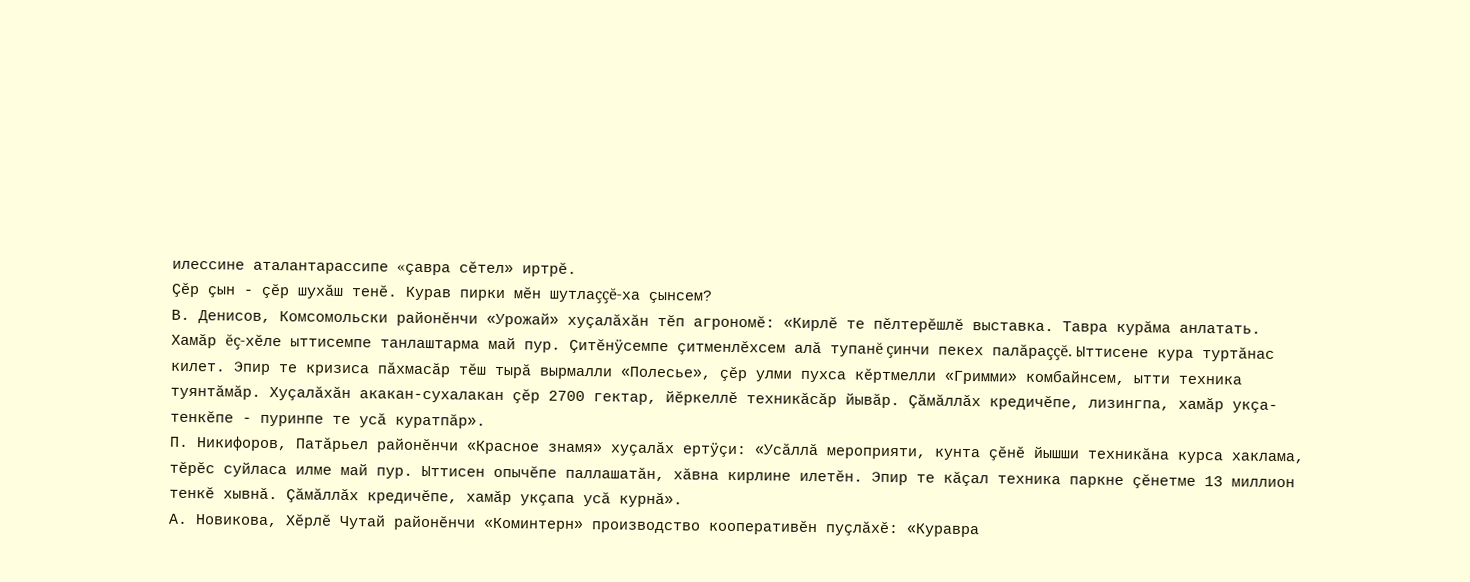илессине аталантарассипе «çавра сĕтел» иртрĕ.
Çĕр çын - çĕр шухăш тенĕ. Курав пирки мĕн шутлаççĕ-ха çынсем?
В. Денисов, Комсомольски районĕнчи «Урожай» хуçалăхăн тĕп агрономĕ: «Кирлĕ те пĕлтерĕшлĕ выставка. Тавра курăма анлатать. Хамăр ĕç-хĕле ыттисемпе танлаштарма май пур. Çитĕнÿсемпе çитменлĕхсем алă тупанĕ çинчи пекех палăраççĕ. Ыттисене кура туртăнас килет. Эпир те кризиса пăхмасăр тĕш тырă вырмалли «Полесье», çĕр улми пухса кĕртмелли «Гримми» комбайнсем, ытти техника туянтăмăр. Хуçалăхăн акакан-сухалакан çĕр 2700 гектар, йĕркеллĕ техникăсăр йывăр. Çăмăллăх кредичĕпе, лизингпа, хамăр укçа-тенкĕпе - пуринпе те усă куратпăр».
П. Никифоров, Патăрьел районĕнчи «Красное знамя» хуçалăх ертÿçи: «Усăллă мероприяти, кунта çĕнĕ йышши техникăна курса хаклама, тĕрĕс суйласа илме май пур. Ыттисен опычĕпе паллашатăн, хăвна кирлине илетĕн. Эпир те кăçал техника паркне çĕнетме 13 миллион тенкĕ хывнă. Çăмăллăх кредичĕпе, хамăр укçапа усă курнă».
А. Новикова, Хĕрлĕ Чутай районĕнчи «Коминтерн» производство кооперативĕн пуçлăхĕ: «Куравра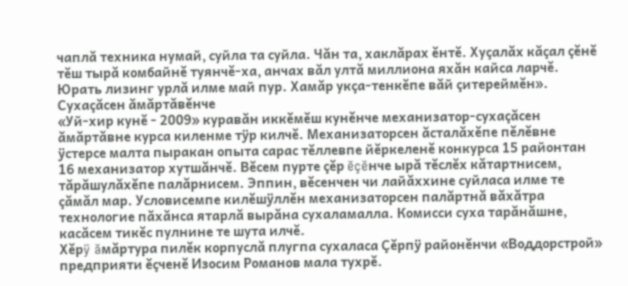чаплă техника нумай, суйла та суйла. Чăн та, хаклăрах ĕнтĕ. Хуçалăх кăçал çĕнĕ тĕш тырă комбайнĕ туянчĕ-ха, анчах вăл ултă миллиона яхăн кайса ларчĕ. Юрать лизинг урлă илме май пур. Хамăр укçа-тенкĕпе вăй çитереймĕн».
Сухаçăсен ăмăртăвĕнче
«Уй-хир кунĕ - 2009» куравăн иккĕмĕш кунĕнче механизатор-сухаçăсен ăмăртăвне курса киленме тÿр килчĕ. Механизаторсен ăсталăхĕпе пĕлĕвне ÿстерсе малта пыракан опыта сарас тĕллевпе йĕркеленĕ конкурса 15 районтан 16 механизатор хутшăнчĕ. Вĕсем пурте çĕр ĕçĕнче ырă тĕслĕх кăтартнисем, тăрăшулăхĕпе палăрнисем. Эппин, вĕсенчен чи лайăххине суйласа илме те çăмăл мар. Условисемпе килĕшÿллĕн механизаторсен палăртнă вăхăтра технологие пăхăнса ятарлă вырăна сухаламалла. Комисси суха тарăнăшне, касăсем тикĕс пулнине те шута илчĕ.
Хĕрÿ ăмăртура пилĕк корпуслă плугпа сухаласа Çĕрпÿ районĕнчи «Воддорстрой» предприяти ĕçченĕ Изосим Романов мала тухрĕ.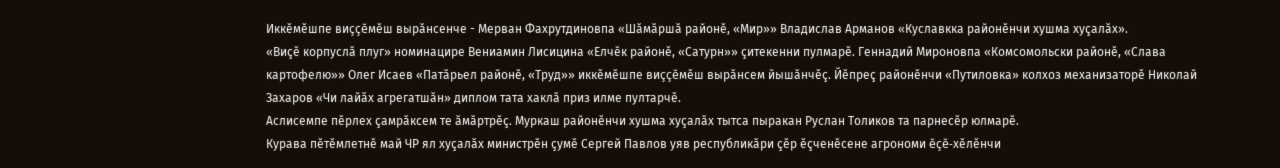Иккĕмĕшпе виççĕмĕш вырăнсенче - Мерван Фахрутдиновпа «Шăмăршă районĕ, «Мир»» Владислав Арманов «Куславкка районĕнчи хушма хуçалăх».
«Виçĕ корпуслă плуг» номинацире Вениамин Лисицина «Елчĕк районĕ, «Сатурн»» çитекенни пулмарĕ. Геннадий Мироновпа «Комсомольски районĕ, «Слава картофелю»» Олег Исаев «Патăрьел районĕ, «Труд»» иккĕмĕшпе виççĕмĕш вырăнсем йышăнчĕç. Йĕпреç районĕнчи «Путиловка» колхоз механизаторĕ Николай Захаров «Чи лайăх агрегатшăн» диплом тата хаклă приз илме пултарчĕ.
Аслисемпе пĕрлех çамрăксем те ăмăртрĕç. Муркаш районĕнчи хушма хуçалăх тытса пыракан Руслан Толиков та парнесĕр юлмарĕ.
Курава пĕтĕмлетнĕ май ЧР ял хуçалăх министрĕн çумĕ Сергей Павлов уяв республикăри çĕр ĕçченĕсене агрономи ĕçĕ-хĕлĕнчи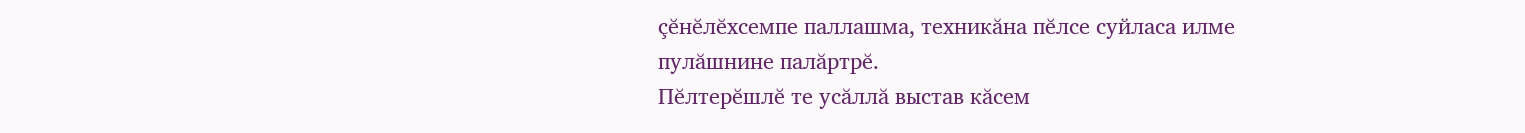çĕнĕлĕхсемпе паллашма, техникăна пĕлсе суйласа илме пулăшнине палăртрĕ.
Пĕлтерĕшлĕ те усăллă выстав кăсем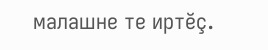малашне те иртĕç.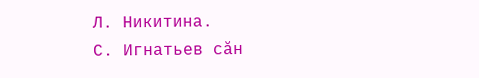Л. Никитина.
С. Игнатьев сăн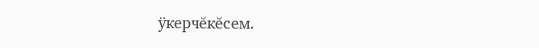ÿкерчĕкĕсем.